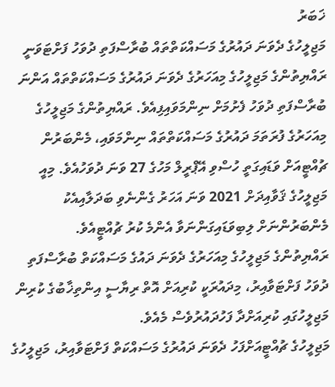ޚަބަރު
މަޖިލީހުގެ ދެވަނަ ދައުރުގެ މަސައްކަތްތައް ބުރާސްފަތި ދުވަހު ފަށްޓަވަނީ
ރައްޔިތުންގެ މަޖިލީހުގެ މިއަހަރުގެ ދެވަނަ ދައުރުގެ މަސައްކަތްތައް އަންނަ ބުރާސްފަތި ދުވަހު ފެށުމަށް ނިންމަވައިފިއެވެ. ރައްޔިތުންގެ މަޖިލީހުގެ މިއަހަރުގެ ފުރަތަމަ ދައުރުގެ މަސައްކަތްތައް ނިންމަވައި، މެންބަރުން ޗުއްޓީއަށް ވަޑައިގަތީ ހުސްވި އޭޕްރީލް މަހުގެ 27 ވަނަ ދުވަހުއެވެ. މިއީ މަޖިލީހުގެ ޤަވާއިދަށް 2021 ވަނަ އަހަރު ގެންނެވި ބަދަލާއިއެކު މެންބަރުންނަށް ލިބިވަޑައިގަންނަވާ އެންމެ ކުރު ޗުއްޓީއެވެ.
ރައްޔިތުންގެ މަޖިލީހުގެ މިއަހަރުގެ ދެވަނަ ދައުގެ މަސައްކަތް ބުރާސްފަތި ދުވަހު ފަށްޓަވާއިރު، މިދައުރަކީ ކުރިއަށް އޮތް ރިޔާސީ އިންތިޚާބުގެ ކުރިން މަޖިލީހުގައި ކުރިއަށްދާ ފަހުދައުރުވެސް މެއެވެ.
މަޖިލީހުގެ ޗުއްޓީއަށްފަހު ދެވަނަ ދައުރުގެ މަސައްކަތް ފަށްޓަވާއިރު، މަޖިލީހުގެ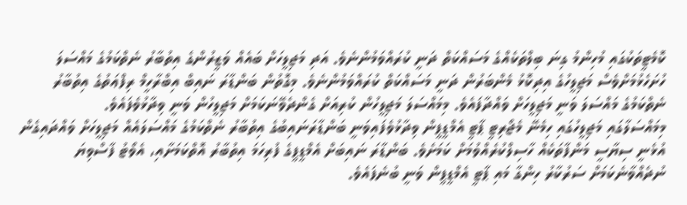ކޮމެޓީތަކުގައި މުހިންމު ގިނަ ބިލްތަކެއްގެ މަސައްކަތް ދަނީ ކުރައްވަމުންނެވެ. އަދި މަޖިލީހަށް ބައެއް ވަޒީރުންގެ އިތުބާރު ނެތްކަމުގެ މައްސަލަ ހުށަހެޅުމަށްވެސް މަޖިލީހުގެ އިދިކޮޅު މެންބަރުން ދަނީ މަސައްކަތް ކުރައްވަމުންނެވެ. މިގޮތުން ބަންޑާރަ ނައިބް އިބްރާހީމް ރިފްޢަތުގެ އިތުބާރު ނެތްކަމުގެ މައްސަލަ ވަނީ މަޖިލީހަށް ވައްދާފައެވެ. މިމައްސަލަ މަޖިލީހުން ކުރިއަށް ގެންދެވޭނަކަމަށް މަޖިލީހުން ވަނީ ވިދާޅުވެފައެވެ.
މިމައްސަލާގައި މަޖިލީހުގައި ހިމެނޭ މެޖޯރިޓީ ޕާޓީ އެމްޑީޕީން ވިދާޅުވެފައިވަނީ ބަންޑާރަނައިބުގެ އިތުބާރު ނެތްކަމުގެ މައްސަލައެއް މަޖިލީހަށް ވައްދައިގެން އުޅެނީ ސިޔާސީ މަންފާތަކެއް ހާސިލްކުރެއްވުމަށް ކަމަށެވެ. ބަންޑާރަ ނައިބަށް އެމްޑީޕީގެ ފުރިހަމަ އިތުބާރު އޮތްކަމަށާއި، އެވޯޓު ފާސްވިޔަ ނުދެއްވާނެކަމަށް ސަރުކާރު ހިންގާ މައި ޕާޓީ އެމްޑީޕީން ވަނީ ބުނެފައެވެ.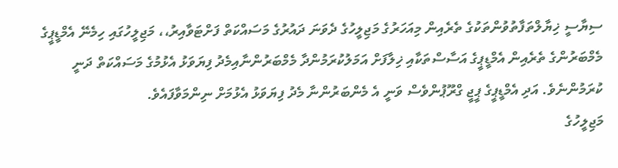ސިޔާސީ ޚިޔާލްތަފާތުވުންތަކުގެ ތެރެއިން މިއަހަރުގެ މަޖިލީހުގެ ދެވަނަ ދައުރުގެ މަސައްކަތް ފަށްޓަވާއިރު،، މަޖިލީހުގައި ހިމެނޭ އެމްޑީޕީގެ މެމްބަރުންގެ ތެރެއިން އެމްޑީޕީގެ އަސާސްތަކާއި ޚިލާފަށް އަމަލުކުރަމުންދާ މެމްބަރުންނާއިމެދު ފިޔަވަޅު އެޅުމުގެ މަސައްކަތް ދަނީ ކުރަމުންނެވެ. އަދި އެމްޑީޕީގެ ޕީޖީ ގްރޫޕުންވެސް ވަނީ އެ މެންބަރުންނާ މެދު ފިޔަވަޅު އެޅުމަށް ނިންމަވާފައެވެ.
މަޖިލީހުގެ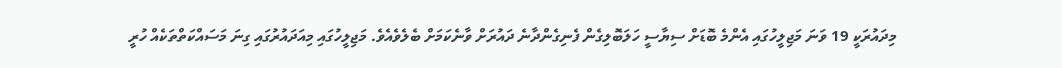މިދައުރަކީ 19 ވަނަ މަޖިލީހުގައި އެންމެ ބޮޑަށް ސިޔާސީ ހަލަބޮލިގެން ފެނިގެންދާނެ ދައުރަށް ވާނެކަމަށް ބެލެވެއެވެ. މަޖިލީހުގައި މިއަދައުރުގައި ގިނަ މަސައްކަތްތަކެއް ހުރީ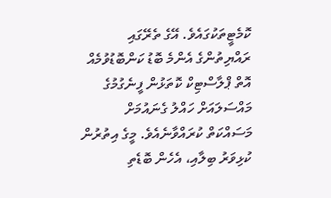ކޮމެޓީތަކުގައެވެ. އޭގެ ތެރޭގައި ރައްޔިތުންގެ އެންމެ ބޮޑު ކަންބޮޑުވުމެއް އޮތް ޕްލާސްޓިކް ކޮތަޅުން ފީނެގުމުގެ މައްސަލައަށް ހައްލު ގެނައުމަށް މަސައްކަތް ކުރައްވާނެއެވެ. މީގެ އިތުރުން ކުޅިވަރު ބިލާއި، އެހެން ބޮޑެތި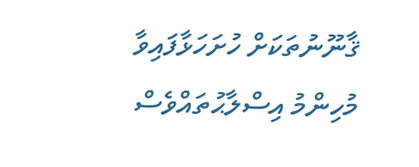ޤާނޫނުތަކަށް ހުށަހަޅާފައިވާ މުހިންމު އިސްލާޙުތައްވެސް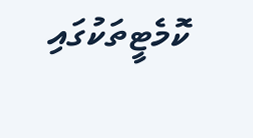ކޮމެޓީތަކުގައި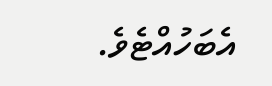އެބަހުއްޓެވެ.